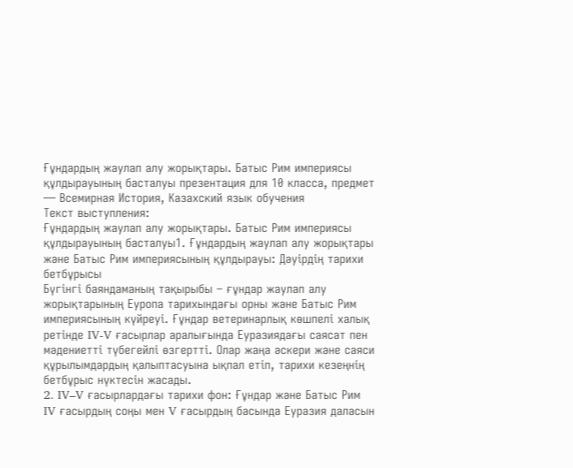Ғұндардың жаулап алу жорықтары. Батыс Рим империясы құлдырауының басталуы презентация для 10 класса, предмет — Всемирная История, Казахский язык обучения
Текст выступления:
Ғұндардың жаулап алу жорықтары. Батыс Рим империясы құлдырауының басталуы1. Ғұндардың жаулап алу жорықтары және Батыс Рим империясының құлдырауы: Дәуірдің тарихи бетбұрысы
Бүгінгі баяндаманың тақырыбы – ғұндар жаулап алу жорықтарының Еуропа тарихындағы орны және Батыс Рим империясының күйреуі. Ғұндар ветеринарлық көшпелі халық ретінде IV-V ғасырлар аралығында Еуразиядағы саясат пен мәдениетті түбегейлі өзгертті. Олар жаңа әскери және саяси құрылымдардың қалыптасуына ықпал етіп, тарихи кезеңнің бетбұрыс нүктесін жасады.
2. IV–V ғасырлардағы тарихи фон: Ғұндар және Батыс Рим
IV ғасырдың соңы мен V ғасырдың басында Еуразия даласын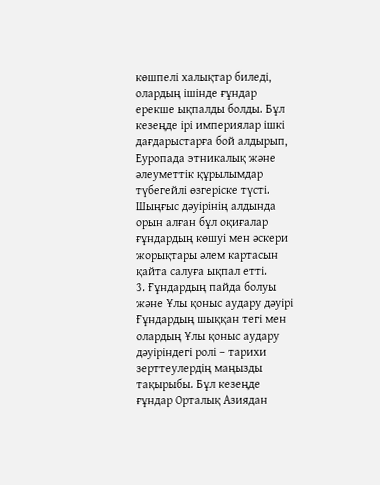көшпелі халықтар биледі, олардың ішінде ғұндар ерекше ықпалды болды. Бұл кезеңде ірі империялар ішкі дағдарыстарға бой алдырып, Еуропада этникалық және әлеуметтік құрылымдар түбегейлі өзгеріске түсті. Шыңғыс дәуірінің алдында орын алған бұл оқиғалар ғұндардың көшуі мен әскери жорықтары әлем картасын қайта салуға ықпал етті.
3. Ғұндардың пайда болуы және Ұлы қоныс аудару дәуірі
Ғұндардың шыққан тегі мен олардың Ұлы қоныс аудару дәуіріндегі ролі – тарихи зерттеулердің маңызды тақырыбы. Бұл кезеңде ғұндар Орталық Азиядан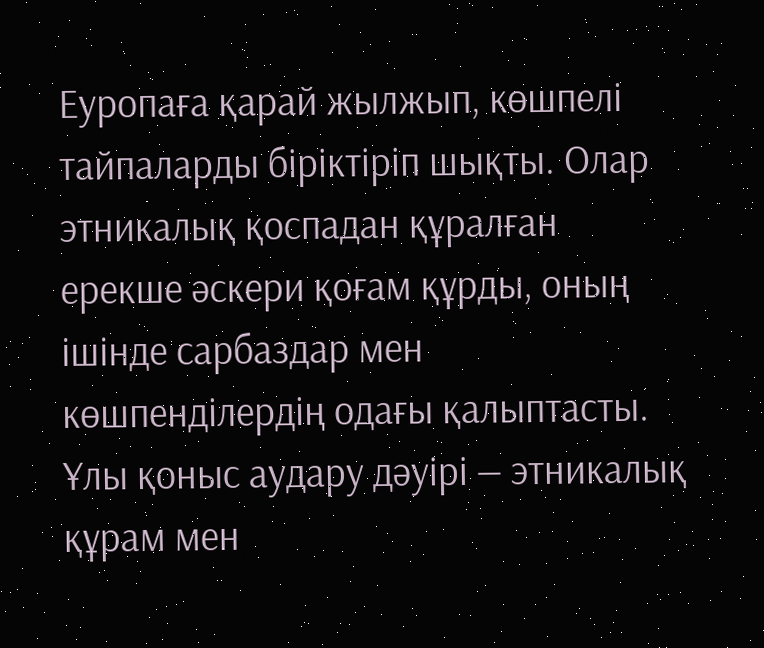Еуропаға қарай жылжып, көшпелі тайпаларды біріктіріп шықты. Олар этникалық қоспадан құралған ерекше әскери қоғам құрды, оның ішінде сарбаздар мен көшпенділердің одағы қалыптасты. Ұлы қоныс аудару дәуірі — этникалық құрам мен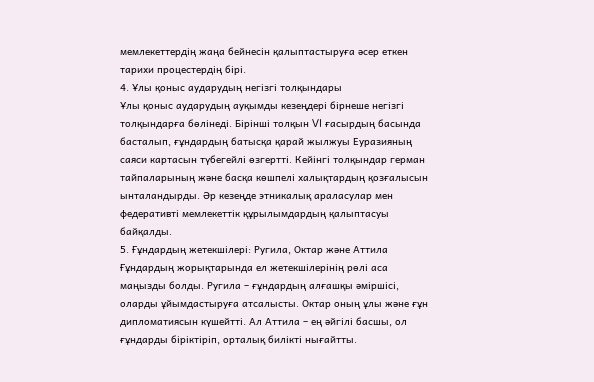мемлекеттердің жаңа бейнесін қалыптастыруға әсер еткен тарихи процестердің бірі.
4. Ұлы қоныс аударудың негізгі толқындары
Ұлы қоныс аударудың ауқымды кезеңдері бірнеше негізгі толқындарға бөлінеді. Бірінші толқын VI ғасырдың басында басталып, ғұндардың батысқа қарай жылжуы Еуразияның саяси картасын түбегейлі өзгертті. Кейінгі толқындар герман тайпаларының және басқа көшпелі халықтардың қозғалысын ынталандырды. Әр кезеңде этникалық араласулар мен федеративті мемлекеттік құрылымдардың қалыптасуы байқалды.
5. Ғұндардың жетекшілері: Ругила, Октар және Аттила
Ғұндардың жорықтарында ел жетекшілерінің рөлі аса маңызды болды. Ругила – ғұндардың алғашқы әміршісі, оларды ұйымдастыруға атсалысты. Октар оның ұлы және ғұн дипломатиясын күшейтті. Ал Аттила – ең әйгілі басшы, ол ғұндарды біріктіріп, орталық билікті нығайтты.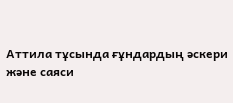Аттила тұсында ғұндардың әскери және саяси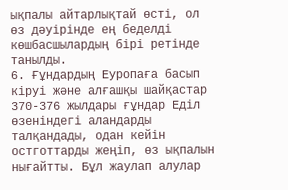ықпалы айтарлықтай өсті, ол өз дәуірінде ең беделді көшбасшылардың бірі ретінде танылды.
6. Ғұндардың Еуропаға басып кіруі және алғашқы шайқастар
370-376 жылдары ғұндар Еділ өзеніндегі аландарды талқандады, одан кейін остготтарды жеңіп, өз ықпалын нығайтты. Бұл жаулап алулар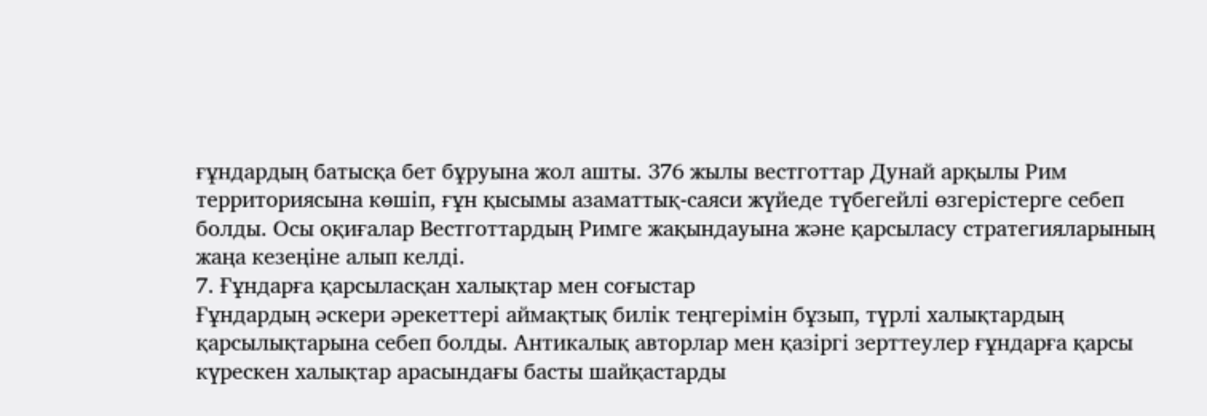ғұндардың батысқа бет бұруына жол ашты. 376 жылы вестготтар Дунай арқылы Рим территориясына көшіп, ғұн қысымы азаматтық-саяси жүйеде түбегейлі өзгерістерге себеп болды. Осы оқиғалар Вестготтардың Римге жақындауына және қарсыласу стратегияларының жаңа кезеңіне алып келді.
7. Ғұндарға қарсыласқан халықтар мен соғыстар
Ғұндардың әскери әрекеттері аймақтық билік теңгерімін бұзып, түрлі халықтардың қарсылықтарына себеп болды. Антикалық авторлар мен қазіргі зерттеулер ғұндарға қарсы күрескен халықтар арасындағы басты шайқастарды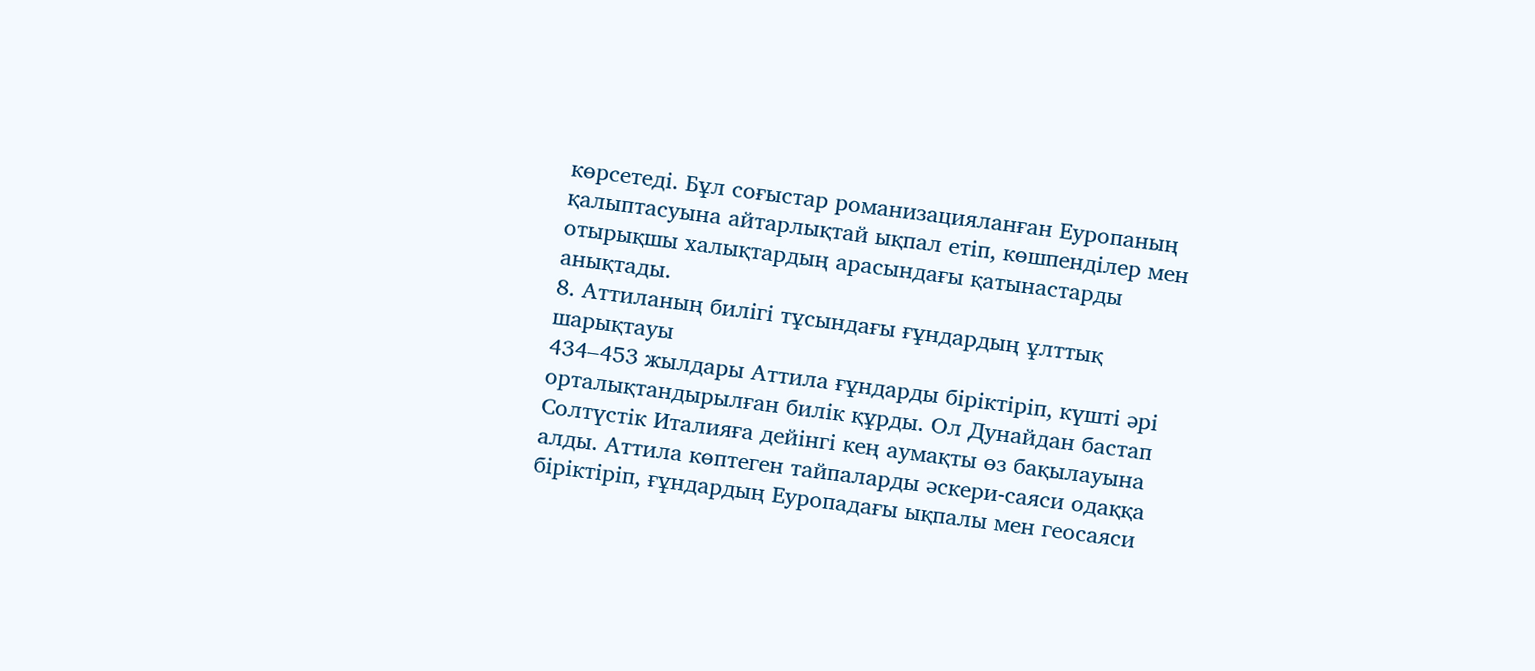көрсетеді. Бұл соғыстар романизацияланған Еуропаның қалыптасуына айтарлықтай ықпал етіп, көшпенділер мен отырықшы халықтардың арасындағы қатынастарды анықтады.
8. Аттиланың билігі тұсындағы ғұндардың ұлттық шарықтауы
434–453 жылдары Аттила ғұндарды біріктіріп, күшті әрі орталықтандырылған билік құрды. Ол Дунайдан бастап Солтүстік Италияға дейінгі кең аумақты өз бақылауына алды. Аттила көптеген тайпаларды әскери-саяси одаққа біріктіріп, ғұндардың Еуропадағы ықпалы мен геосаяси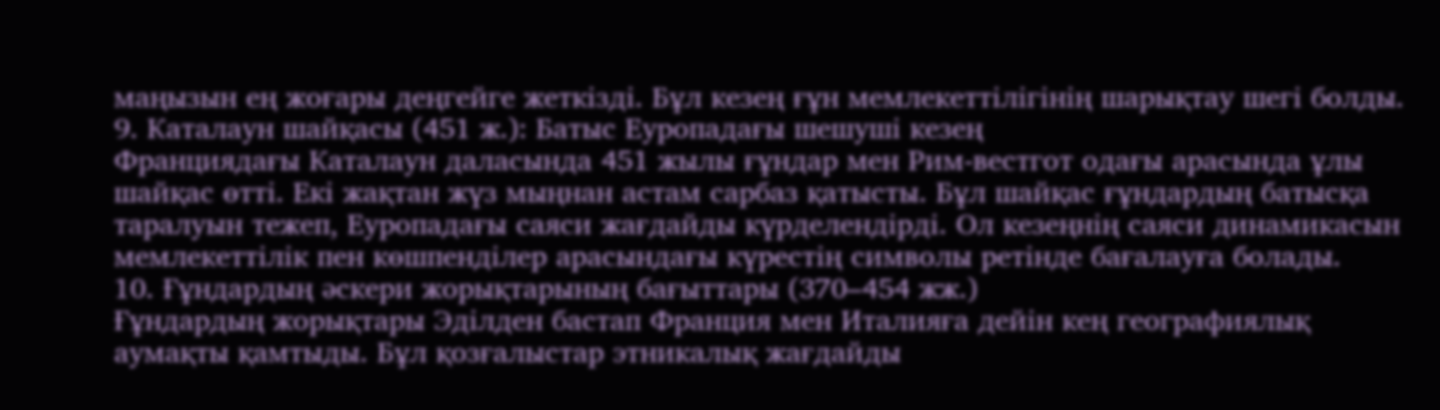маңызын ең жоғары деңгейге жеткізді. Бұл кезең ғұн мемлекеттілігінің шарықтау шегі болды.
9. Каталаун шайқасы (451 ж.): Батыс Еуропадағы шешуші кезең
Франциядағы Каталаун даласында 451 жылы ғұндар мен Рим-вестгот одағы арасында ұлы шайқас өтті. Екі жақтан жүз мыңнан астам сарбаз қатысты. Бұл шайқас ғұндардың батысқа таралуын тежеп, Еуропадағы саяси жағдайды күрделендірді. Ол кезеңнің саяси динамикасын мемлекеттілік пен көшпенділер арасындағы күрестің символы ретінде бағалауға болады.
10. Ғұндардың әскери жорықтарының бағыттары (370–454 жж.)
Ғұндардың жорықтары Эділден бастап Франция мен Италияға дейін кең географиялық аумақты қамтыды. Бұл қозғалыстар этникалық жағдайды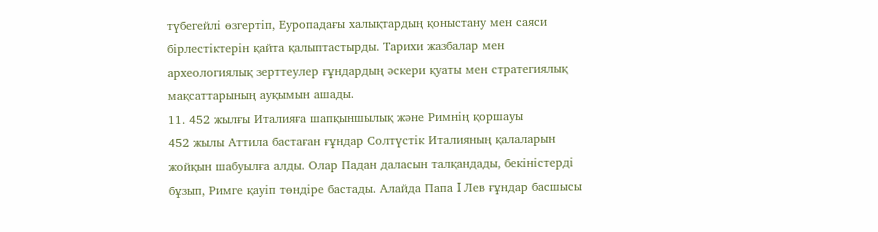түбегейлі өзгертіп, Еуропадағы халықтардың қоныстану мен саяси бірлестіктерін қайта қалыптастырды. Тарихи жазбалар мен археологиялық зерттеулер ғұндардың әскери қуаты мен стратегиялық мақсаттарының ауқымын ашады.
11. 452 жылғы Италияға шапқыншылық және Римнің қоршауы
452 жылы Аттила бастаған ғұндар Солтүстік Италияның қалаларын жойқын шабуылға алды. Олар Падан даласын талқандады, бекіністерді бұзып, Римге қауіп төндіре бастады. Алайда Папа I Лев ғұндар басшысы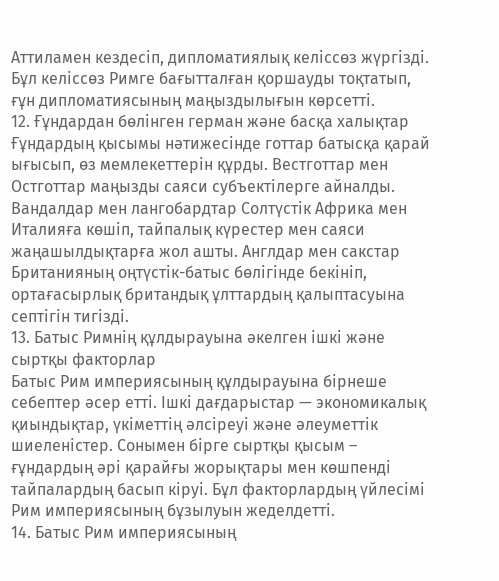Аттиламен кездесіп, дипломатиялық келіссөз жүргізді. Бұл келіссөз Римге бағытталған қоршауды тоқтатып, ғұн дипломатиясының маңыздылығын көрсетті.
12. Ғұндардан бөлінген герман және басқа халықтар
Ғұндардың қысымы нәтижесінде готтар батысқа қарай ығысып, өз мемлекеттерін құрды. Вестготтар мен Остготтар маңызды саяси субъектілерге айналды. Вандалдар мен лангобардтар Солтүстік Африка мен Италияға көшіп, тайпалық күрестер мен саяси жаңашылдықтарға жол ашты. Англдар мен сакстар Британияның оңтүстік-батыс бөлігінде бекініп, ортағасырлық британдық ұлттардың қалыптасуына септігін тигізді.
13. Батыс Римнің құлдырауына әкелген ішкі және сыртқы факторлар
Батыс Рим империясының құлдырауына бірнеше себептер әсер етті. Ішкі дағдарыстар — экономикалық қиындықтар, үкіметтің әлсіреуі және әлеуметтік шиеленістер. Сонымен бірге сыртқы қысым – ғұндардың әрі қарайғы жорықтары мен көшпенді тайпалардың басып кіруі. Бұл факторлардың үйлесімі Рим империясының бұзылуын жеделдетті.
14. Батыс Рим империясының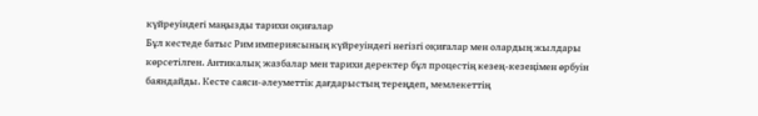күйреуіндегі маңызды тарихи оқиғалар
Бұл кестеде батыс Рим империясының күйреуіндегі негізгі оқиғалар мен олардың жылдары көрсетілген. Антикалық жазбалар мен тарихи деректер бұл процестің кезең-кезеңімен өрбуін баяндайды. Кесте саяси-әлеуметтік дағдарыстың тереңдеп, мемлекеттің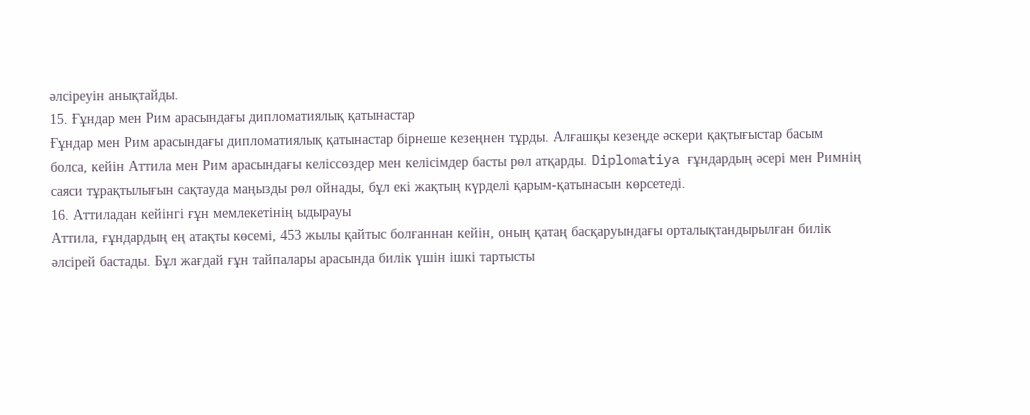әлсіреуін анықтайды.
15. Ғұндар мен Рим арасындағы дипломатиялық қатынастар
Ғұндар мен Рим арасындағы дипломатиялық қатынастар бірнеше кезеңнен тұрды. Алғашқы кезеңде әскери қақтығыстар басым болса, кейін Аттила мен Рим арасындағы келіссөздер мен келісімдер басты рөл атқарды. Diplomatiya ғұндардың әсері мен Римнің саяси тұрақтылығын сақтауда маңызды рөл ойнады, бұл екі жақтың күрделі қарым-қатынасын көрсетеді.
16. Аттиладан кейінгі ғұн мемлекетінің ыдырауы
Аттила, ғұндардың ең атақты көсемі, 453 жылы қайтыс болғаннан кейін, оның қатаң басқаруындағы орталықтандырылған билік әлсірей бастады. Бұл жағдай ғұн тайпалары арасында билік үшін ішкі тартысты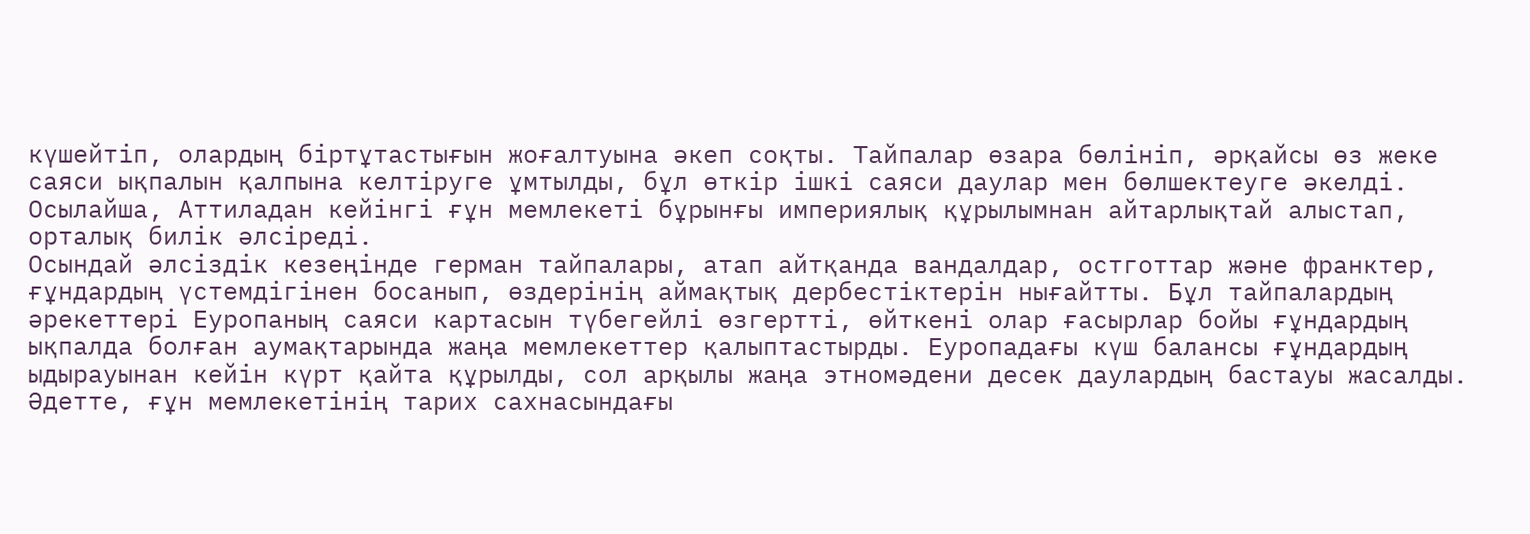күшейтіп, олардың біртұтастығын жоғалтуына әкеп соқты. Тайпалар өзара бөлініп, әрқайсы өз жеке саяси ықпалын қалпына келтіруге ұмтылды, бұл өткір ішкі саяси даулар мен бөлшектеуге әкелді. Осылайша, Аттиладан кейінгі ғұн мемлекеті бұрынғы империялық құрылымнан айтарлықтай алыстап, орталық билік әлсіреді.
Осындай әлсіздік кезеңінде герман тайпалары, атап айтқанда вандалдар, остготтар және франктер, ғұндардың үстемдігінен босанып, өздерінің аймақтық дербестіктерін нығайтты. Бұл тайпалардың әрекеттері Еуропаның саяси картасын түбегейлі өзгертті, өйткені олар ғасырлар бойы ғұндардың ықпалда болған аумақтарында жаңа мемлекеттер қалыптастырды. Еуропадағы күш балансы ғұндардың ыдырауынан кейін күрт қайта құрылды, сол арқылы жаңа этномәдени десек даулардың бастауы жасалды.
Әдетте, ғұн мемлекетінің тарих сахнасындағы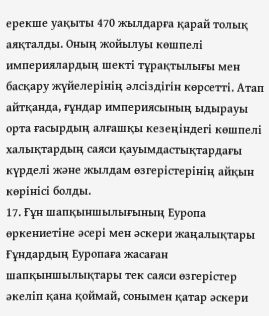ерекше уақыты 470 жылдарға қарай толық аяқталды. Оның жойылуы көшпелі империялардың шекті тұрақтылығы мен басқару жүйелерінің әлсіздігін көрсетті. Атап айтқанда, ғұндар империясының ыдырауы орта ғасырдың алғашқы кезеңіндегі көшпелі халықтардың саяси қауымдастықтардағы күрделі және жылдам өзгерістерінің айқын көрінісі болды.
17. Ғұн шапқыншылығының Еуропа өркениетіне әсері мен әскери жаңалықтары
Ғұндардың Еуропаға жасаған шапқыншылықтары тек саяси өзгерістер әкеліп қана қоймай, сонымен қатар әскери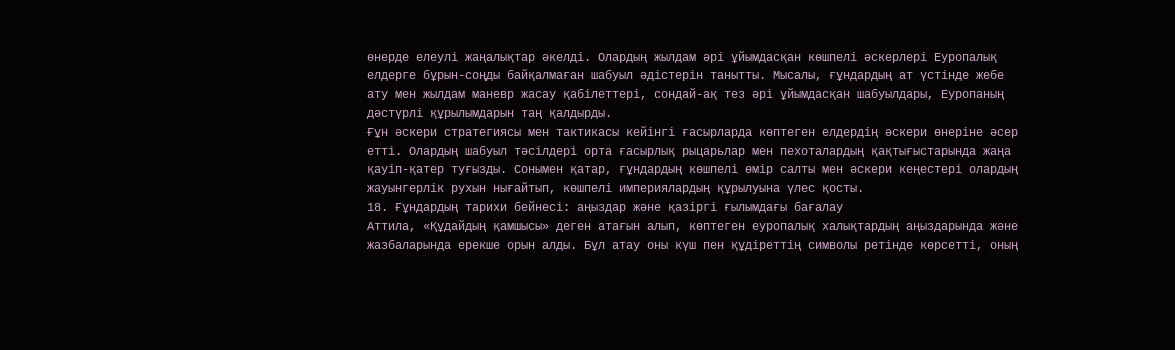өнерде елеулі жаңалықтар әкелді. Олардың жылдам әрі ұйымдасқан көшпелі әскерлері Еуропалық елдерге бұрын-соңды байқалмаған шабуыл әдістерін танытты. Мысалы, ғұндардың ат үстінде жебе ату мен жылдам маневр жасау қабілеттері, сондай-ақ тез әрі ұйымдасқан шабуылдары, Еуропаның дәстүрлі құрылымдарын таң қалдырды.
Ғұн әскери стратегиясы мен тактикасы кейінгі ғасырларда көптеген елдердің әскери өнеріне әсер етті. Олардың шабуыл тәсілдері орта ғасырлық рыцарьлар мен пехоталардың қақтығыстарында жаңа қауіп-қатер туғызды. Сонымен қатар, ғұндардың көшпелі өмір салты мен әскери кеңестері олардың жауынгерлік рухын нығайтып, көшпелі империялардың құрылуына үлес қосты.
18. Ғұндардың тарихи бейнесі: аңыздар және қазіргі ғылымдағы бағалау
Аттила, «Құдайдың қамшысы» деген атағын алып, көптеген еуропалық халықтардың аңыздарында және жазбаларында ерекше орын алды. Бұл атау оны күш пен құдіреттің символы ретінде көрсетті, оның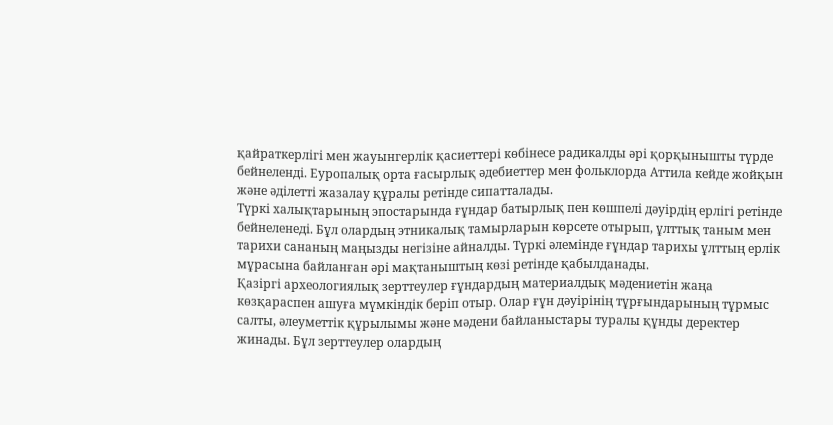қайраткерлігі мен жауынгерлік қасиеттері көбінесе радикалды әрі қорқынышты түрде бейнеленді. Еуропалық орта ғасырлық әдебиеттер мен фольклорда Аттила кейде жойқын және әділетті жазалау құралы ретінде сипатталады.
Түркі халықтарының эпостарында ғұндар батырлық пен көшпелі дәуірдің ерлігі ретінде бейнеленеді. Бұл олардың этникалық тамырларын көрсете отырып, ұлттық таным мен тарихи сананың маңызды негізіне айналды. Түркі әлемінде ғұндар тарихы ұлттың ерлік мұрасына байланған әрі мақтаныштың көзі ретінде қабылданады.
Қазіргі археологиялық зерттеулер ғұндардың материалдық мәдениетін жаңа көзқараспен ашуға мүмкіндік беріп отыр. Олар ғұн дәуірінің тұрғындарының тұрмыс салты, әлеуметтік құрылымы және мәдени байланыстары туралы құнды деректер жинады. Бұл зерттеулер олардың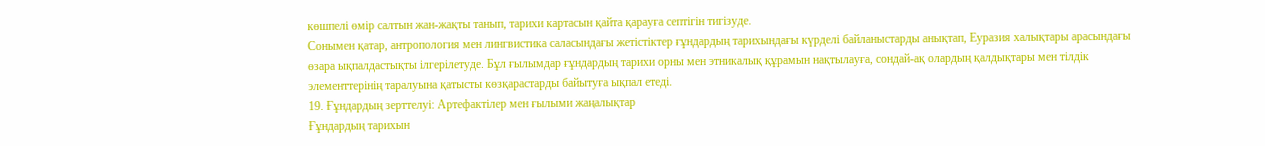көшпелі өмір салтын жан-жақты танып, тарихи картасын қайта қарауға септігін тигізуде.
Сонымен қатар, антропология мен лингвистика саласындағы жетістіктер ғұндардың тарихындағы күрделі байланыстарды анықтап, Еуразия халықтары арасындағы өзара ықпалдастықты ілгерілетуде. Бұл ғылымдар ғұндардың тарихи орны мен этникалық құрамын нақтылауға, сондай-ақ олардың қалдықтары мен тілдік элементтерінің таралуына қатысты көзқарастарды байытуға ықпал етеді.
19. Ғұндардың зерттелуі: Артефактілер мен ғылыми жаңалықтар
Ғұндардың тарихын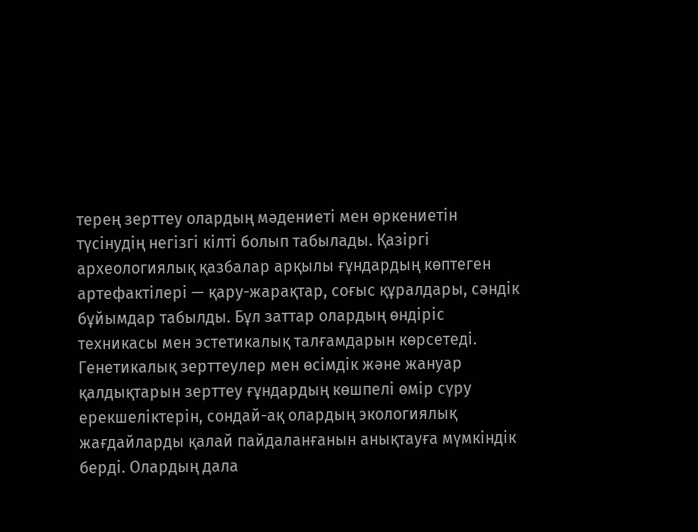терең зерттеу олардың мәдениеті мен өркениетін түсінудің негізгі кілті болып табылады. Қазіргі археологиялық қазбалар арқылы ғұндардың көптеген артефактілері — қару-жарақтар, соғыс құралдары, сәндік бұйымдар табылды. Бұл заттар олардың өндіріс техникасы мен эстетикалық талғамдарын көрсетеді.
Генетикалық зерттеулер мен өсімдік және жануар қалдықтарын зерттеу ғұндардың көшпелі өмір сүру ерекшеліктерін, сондай-ақ олардың экологиялық жағдайларды қалай пайдаланғанын анықтауға мүмкіндік берді. Олардың дала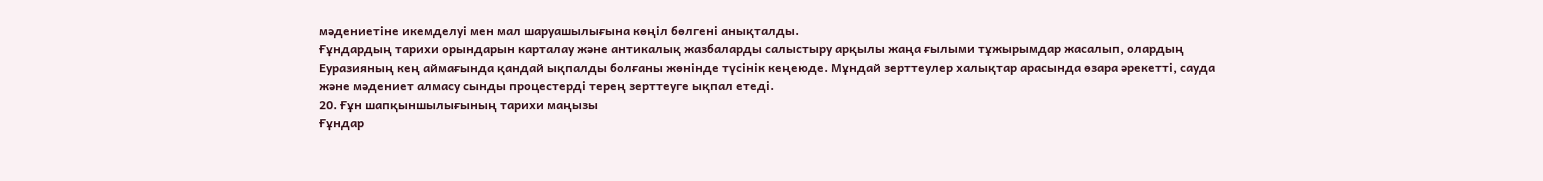мәдениетіне икемделуі мен мал шаруашылығына көңіл бөлгені анықталды.
Ғұндардың тарихи орындарын карталау және антикалық жазбаларды салыстыру арқылы жаңа ғылыми тұжырымдар жасалып, олардың Еуразияның кең аймағында қандай ықпалды болғаны жөнінде түсінік кеңеюде. Мұндай зерттеулер халықтар арасында өзара әрекетті, сауда және мәдениет алмасу сынды процестерді терең зерттеуге ықпал етеді.
20. Ғұн шапқыншылығының тарихи маңызы
Ғұндар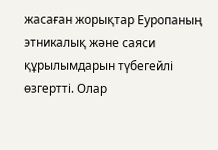жасаған жорықтар Еуропаның этникалық және саяси құрылымдарын түбегейлі өзгертті. Олар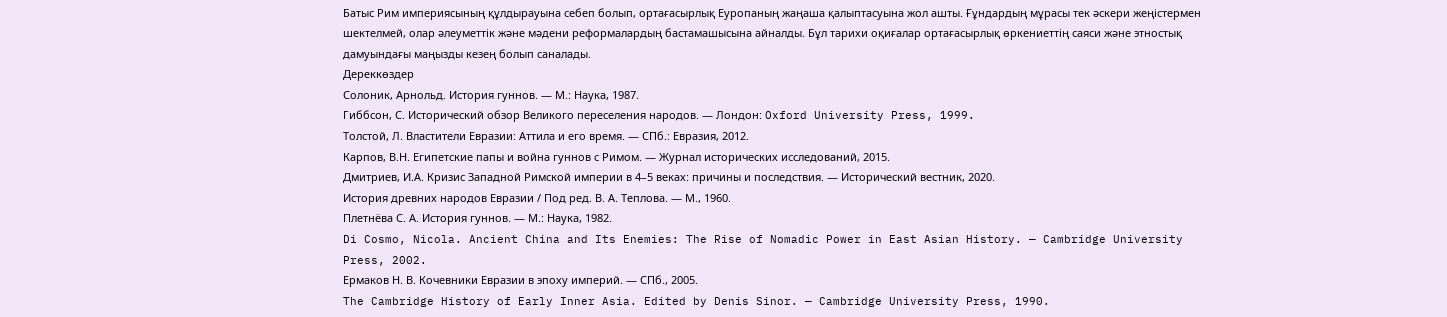Батыс Рим империясының құлдырауына себеп болып, ортағасырлық Еуропаның жаңаша қалыптасуына жол ашты. Ғұндардың мұрасы тек әскери жеңістермен шектелмей, олар әлеуметтік және мәдени реформалардың бастамашысына айналды. Бұл тарихи оқиғалар ортағасырлық өркениеттің саяси және этностық дамуындағы маңызды кезең болып саналады.
Дереккөздер
Солоник, Арнольд. История гуннов. — М.: Наука, 1987.
Гиббсон, С. Исторический обзор Великого переселения народов. — Лондон: Oxford University Press, 1999.
Толстой, Л. Властители Евразии: Аттила и его время. — СПб.: Евразия, 2012.
Карпов, В.Н. Египетские папы и война гуннов с Римом. — Журнал исторических исследований, 2015.
Дмитриев, И.А. Кризис Западной Римской империи в 4–5 веках: причины и последствия. — Исторический вестник, 2020.
История древних народов Евразии / Под ред. В. А. Теплова. — М., 1960.
Плетнёва С. А. История гуннов. — М.: Наука, 1982.
Di Cosmo, Nicola. Ancient China and Its Enemies: The Rise of Nomadic Power in East Asian History. — Cambridge University Press, 2002.
Ермаков Н. В. Кочевники Евразии в эпоху империй. — СПб., 2005.
The Cambridge History of Early Inner Asia. Edited by Denis Sinor. — Cambridge University Press, 1990.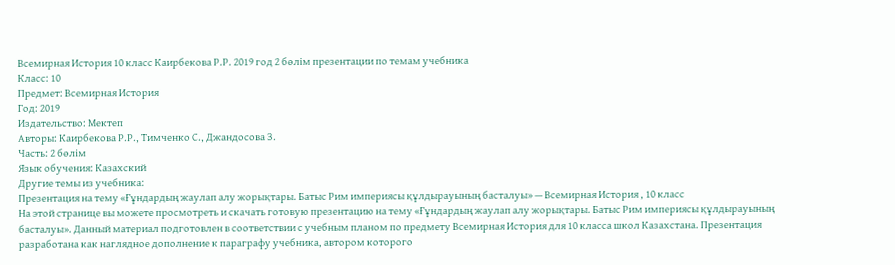Всемирная История 10 класс Каирбекова Р.Р. 2019 год 2 бөлім презентации по темам учебника
Класс: 10
Предмет: Всемирная История
Год: 2019
Издательство: Мектеп
Авторы: Каирбекова Р.Р., Тимченко С., Джандосова З.
Часть: 2 бөлім
Язык обучения: Казахский
Другие темы из учебника:
Презентация на тему «Ғұндардың жаулап алу жорықтары. Батыс Рим империясы құлдырауының басталуы» — Всемирная История , 10 класс
На этой странице вы можете просмотреть и скачать готовую презентацию на тему «Ғұндардың жаулап алу жорықтары. Батыс Рим империясы құлдырауының басталуы». Данный материал подготовлен в соответствии с учебным планом по предмету Всемирная История для 10 класса школ Казахстана. Презентация разработана как наглядное дополнение к параграфу учебника, автором которого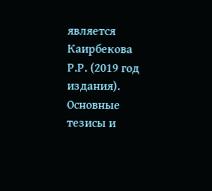является Каирбекова Р.Р. (2019 год издания).
Основные тезисы и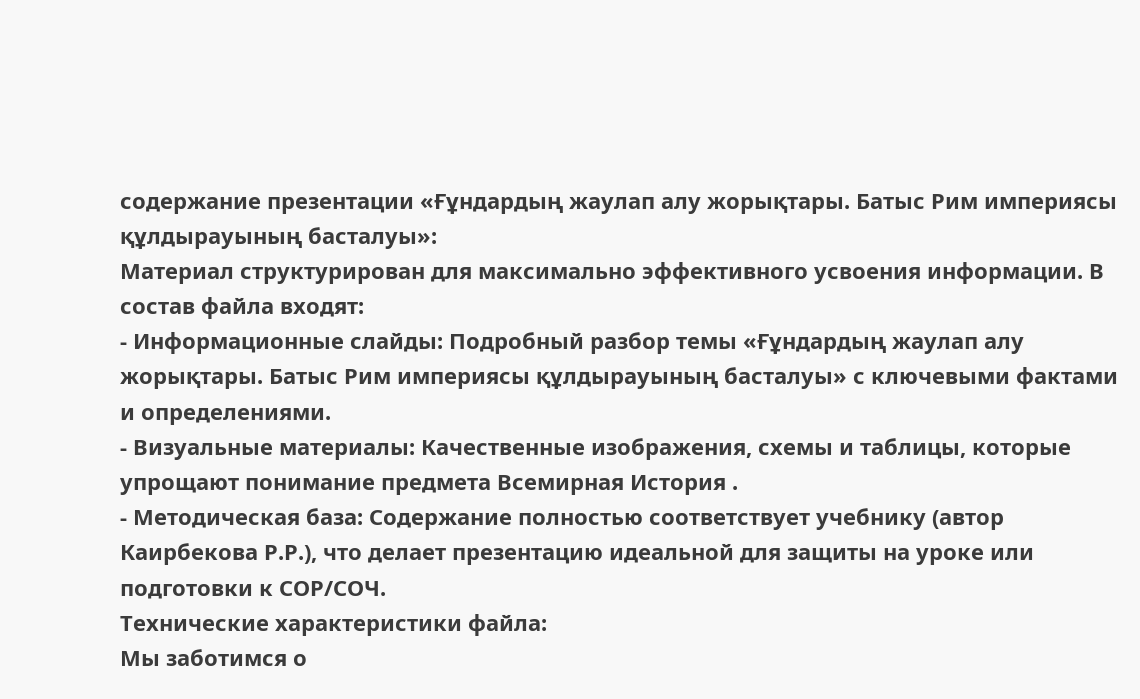содержание презентации «Ғұндардың жаулап алу жорықтары. Батыс Рим империясы құлдырауының басталуы»:
Материал структурирован для максимально эффективного усвоения информации. В состав файла входят:
- Информационные слайды: Подробный разбор темы «Ғұндардың жаулап алу жорықтары. Батыс Рим империясы құлдырауының басталуы» с ключевыми фактами и определениями.
- Визуальные материалы: Качественные изображения, схемы и таблицы, которые упрощают понимание предмета Всемирная История .
- Методическая база: Содержание полностью соответствует учебнику (автор Каирбекова Р.Р.), что делает презентацию идеальной для защиты на уроке или подготовки к СОР/СОЧ.
Технические характеристики файла:
Мы заботимся о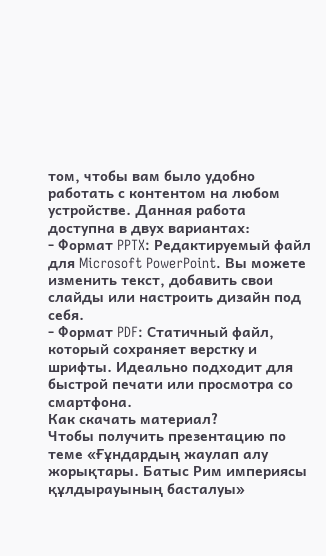том, чтобы вам было удобно работать с контентом на любом устройстве. Данная работа доступна в двух вариантах:
- Формат PPTX: Редактируемый файл для Microsoft PowerPoint. Вы можете изменить текст, добавить свои слайды или настроить дизайн под себя.
- Формат PDF: Статичный файл, который сохраняет верстку и шрифты. Идеально подходит для быстрой печати или просмотра со смартфона.
Как скачать материал?
Чтобы получить презентацию по теме «Ғұндардың жаулап алу жорықтары. Батыс Рим империясы құлдырауының басталуы»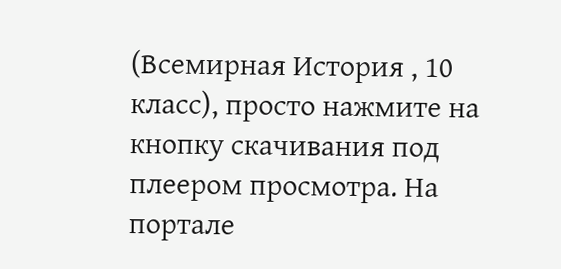(Всемирная История , 10 класс), просто нажмите на кнопку скачивания под плеером просмотра. На портале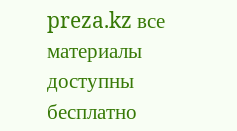preza.kz все материалы доступны бесплатно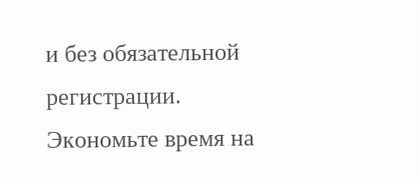и без обязательной регистрации. Экономьте время на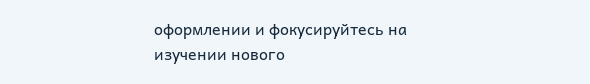оформлении и фокусируйтесь на изучении нового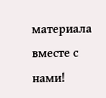материала вместе с нами!